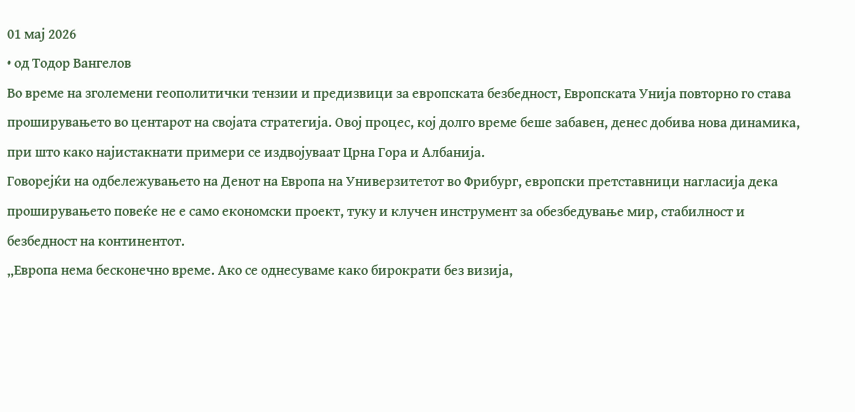01 мај 2026
• од Тодор Вангелов
Во време на зголемени геополитички тензии и предизвици за европската безбедност, Европската Унија повторно го става проширувањето во центарот на својата стратегија. Овој процес, кој долго време беше забавен, денес добива нова динамика, при што како најистакнати примери се издвојуваат Црна Гора и Албанија.
Говорејќи на одбележувањето на Денот на Европа на Универзитетот во Фрибург, европски претставници нагласија дека проширувањето повеќе не е само економски проект, туку и клучен инструмент за обезбедување мир, стабилност и безбедност на континентот.
„Европа нема бесконечно време. Ако се однесуваме како бирократи без визија,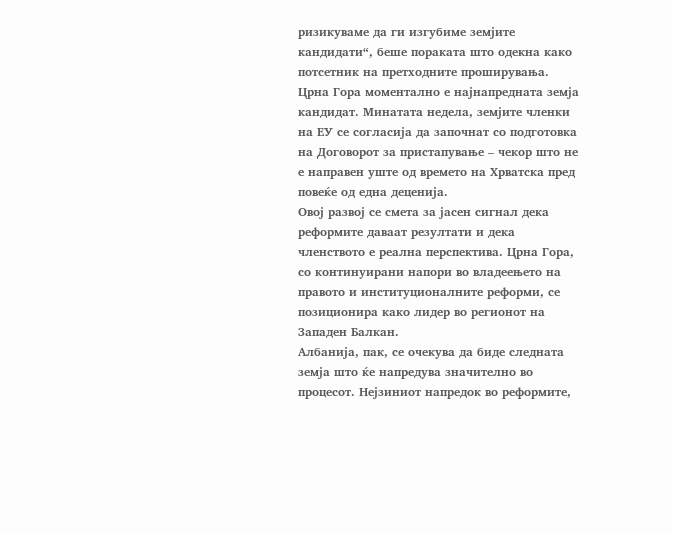ризикуваме да ги изгубиме земјите кандидати“, беше пораката што одекна како потсетник на претходните проширувања.
Црна Гора моментално е најнапредната земја кандидат. Минатата недела, земјите членки на ЕУ се согласија да започнат со подготовка на Договорот за пристапување – чекор што не е направен уште од времето на Хрватска пред повеќе од една деценија.
Овој развој се смета за јасен сигнал дека реформите даваат резултати и дека членството е реална перспектива. Црна Гора, со континуирани напори во владеењето на правото и институционалните реформи, се позиционира како лидер во регионот на Западен Балкан.
Албанија, пак, се очекува да биде следната земја што ќе напредува значително во процесот. Нејзиниот напредок во реформите,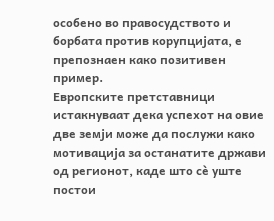особено во правосудството и борбата против корупцијата, е препознаен како позитивен пример.
Европските претставници истакнуваат дека успехот на овие две земји може да послужи како мотивација за останатите држави од регионот, каде што сè уште постои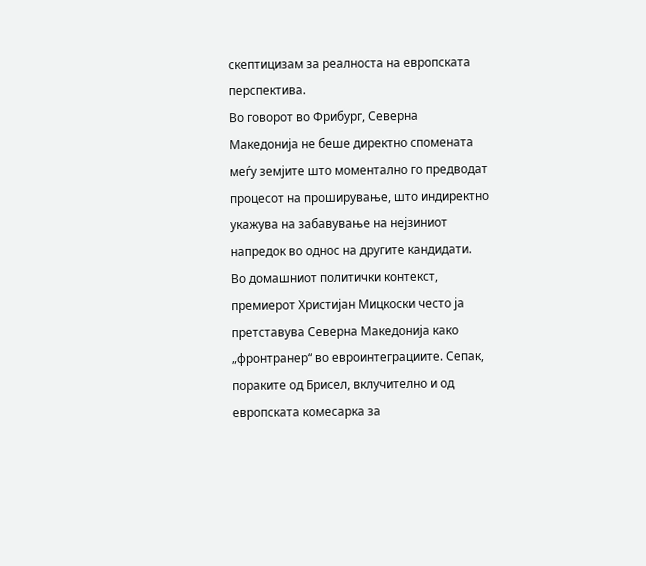скептицизам за реалноста на европската перспектива.
Во говорот во Фрибург, Северна Македонија не беше директно спомената меѓу земјите што моментално го предводат процесот на проширување, што индиректно укажува на забавување на нејзиниот напредок во однос на другите кандидати.
Во домашниот политички контекст, премиерот Христијан Мицкоски често ја претставува Северна Македонија како „фронтранер“ во евроинтеграциите. Сепак, пораките од Брисел, вклучително и од европската комесарка за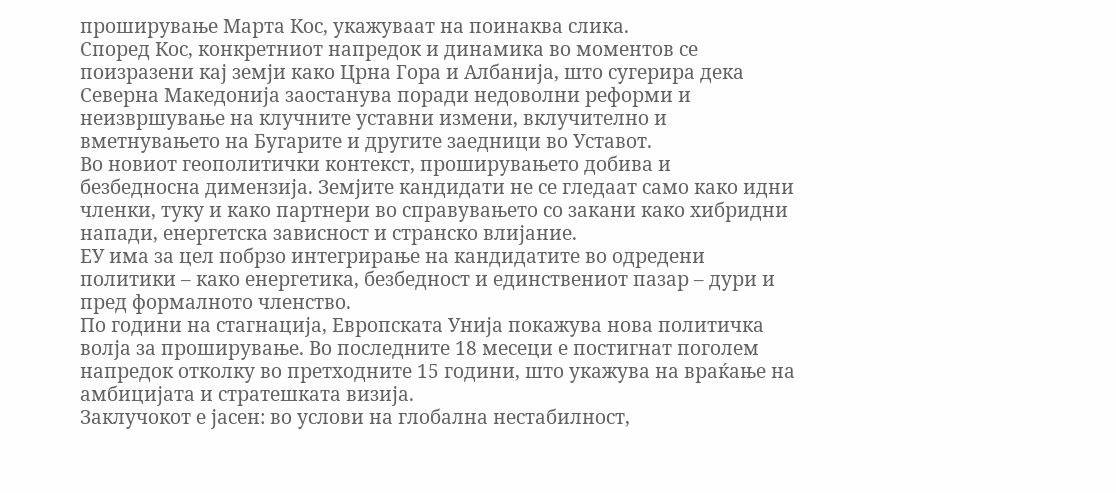проширување Марта Кос, укажуваат на поинаква слика.
Според Кос, конкретниот напредок и динамика во моментов се поизразени кај земји како Црна Гора и Албанија, што сугерира дека Северна Македонија заостанува поради недоволни реформи и неизвршување на клучните уставни измени, вклучително и вметнувањето на Бугарите и другите заедници во Уставот.
Во новиот геополитички контекст, проширувањето добива и безбедносна димензија. Земјите кандидати не се гледаат само како идни членки, туку и како партнери во справувањето со закани како хибридни напади, енергетска зависност и странско влијание.
ЕУ има за цел побрзо интегрирање на кандидатите во одредени политики – како енергетика, безбедност и единствениот пазар – дури и пред формалното членство.
По години на стагнација, Европската Унија покажува нова политичка волја за проширување. Во последните 18 месеци е постигнат поголем напредок отколку во претходните 15 години, што укажува на враќање на амбицијата и стратешката визија.
Заклучокот е јасен: во услови на глобална нестабилност,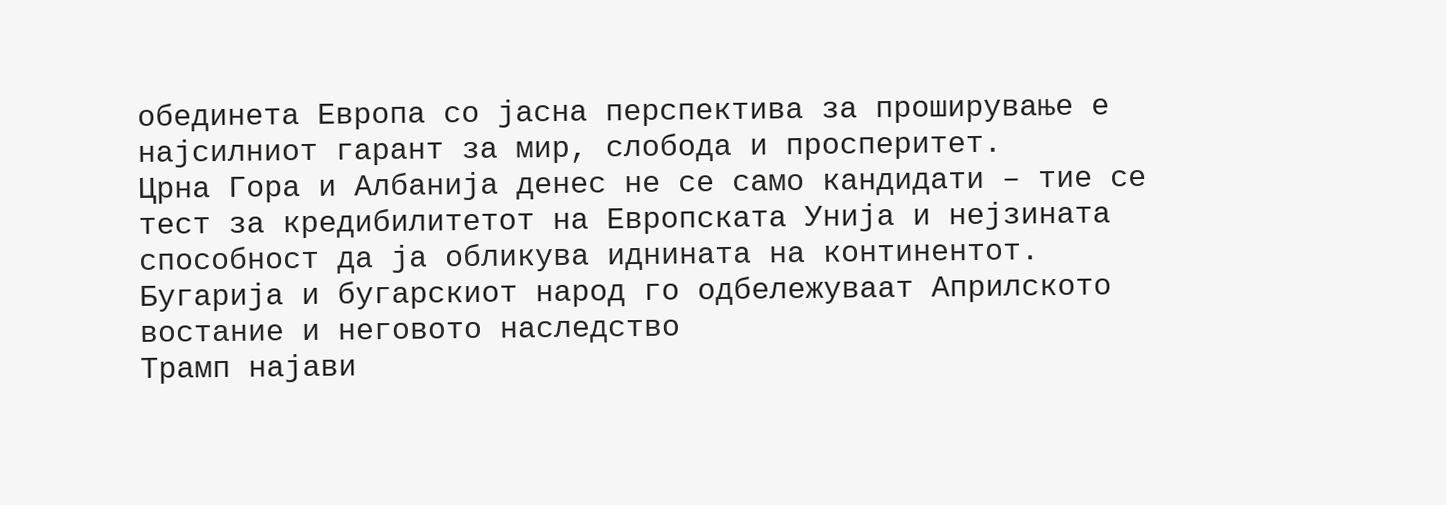обединета Европа со јасна перспектива за проширување е најсилниот гарант за мир, слобода и просперитет.
Црна Гора и Албанија денес не се само кандидати – тие се тест за кредибилитетот на Европската Унија и нејзината способност да ја обликува иднината на континентот.
Бугарија и бугарскиот народ го одбележуваат Априлското востание и неговото наследство
Трамп најави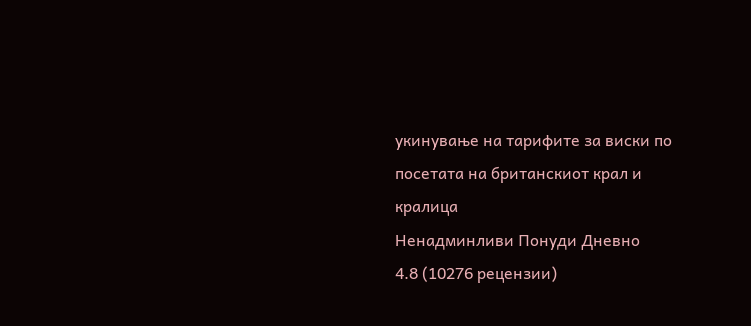укинување на тарифите за виски по посетата на британскиот крал и кралица
Ненадминливи Понуди Дневно
4.8 (10276 рецензии)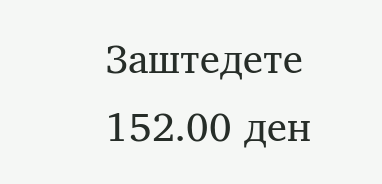Заштедете 152.00 ден